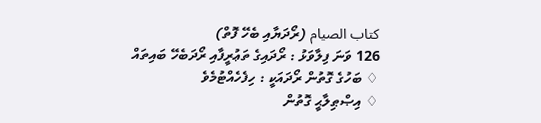كتاب الصيام (ރޯދަޔާއި ބެހޭ ފޮތް)
126 ވަނަ ފިލާވަޅު : ރޯދައިގެ ތަޢުރީފާއި ރޯދަބެހޭ ބައިތައް
♢ ބަހުގެ ގޮތުން ރޯދައަކީ : ހިފެހެއްޓުމެވެ
♢ އިޞްޠިލާޙީ ގޮތުން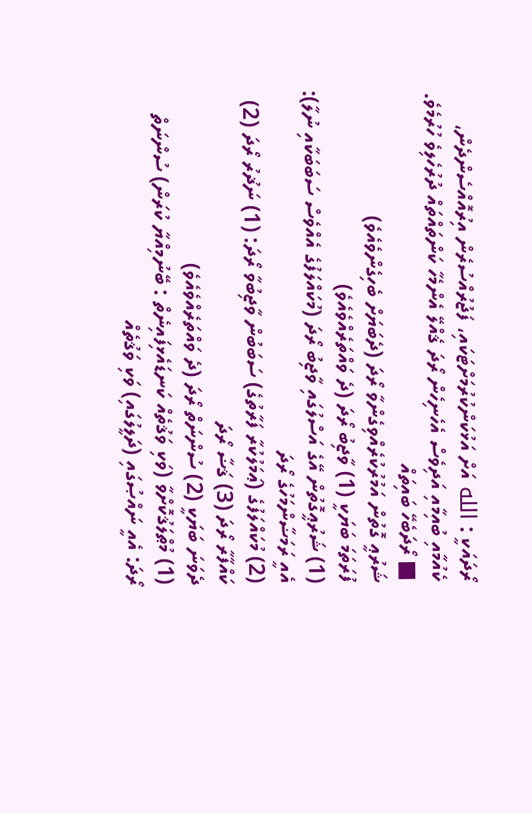ރޯދައަކީ : الله އަށް އަޅުކަންކުރުމަށްޓަކައި، ފަޖުރުއްސުރެން އިރުއޮއްސެންދެން، ކެއުމާއި ބުއިމާއި އަދިވެސް އެހެނިހެން ރޯދަ ޤެއްލޭ އެންމެހާ ކަންތައްތައް ދުރުހެލިވެ ހުރުމެވެ.
■ ރޯދަބެހޭ ބައިތައް
ޝަރުޢީ ގޮތުން އަމުރުކުރެއްވިގެންވާ ރޯދަ (ދެބަޔަށް ބެހިގެންވެއެވެ)
ފުރަތަމަ ބަޔަކީ (1) ވާޖިބު ރޯދަ (ދެ ވައްތަރެއްވެއެވެ)
(1) ޝަރުޢީގޮތުން އޭގެ އަސްލުގައި ވާޖިބު ރޯދަ (މުކައްލަފުގެ އެއްވެސް ސަބަބަކާއި ނުލާ): އެއީ ރަމަޟާންމަހުގެ ރޯދަ
(2) މުކައްލަފުގެ (ޢަމަލުކުރާ ފަރާތުގެ) ސަބަބުން ވާޖިބުވާ ރޯދަ: (1) ނަޛުރު ރޯދަ (2) ކައްފާރާ ރޯދަ (3) ޤަޟާ ރޯދަ
ދެވަނަ ބަޔަކީ (2) ސުންނަތް ރޯދަ (ދެ ވައްތަރެއްވެއެވެ)
(1) މުޠްލަޤުކޮށްވާ (ވަކި ވަޤުތެއް ކަނޑައެޅިފައިނެތް : ބޭނުމިއްޔާ ކުރަން) ސުންނަތް ރޯދަ: އެއީ ނައްޞުގައި (ދަލީލުގައި) ވަކި ވަޤުތެއް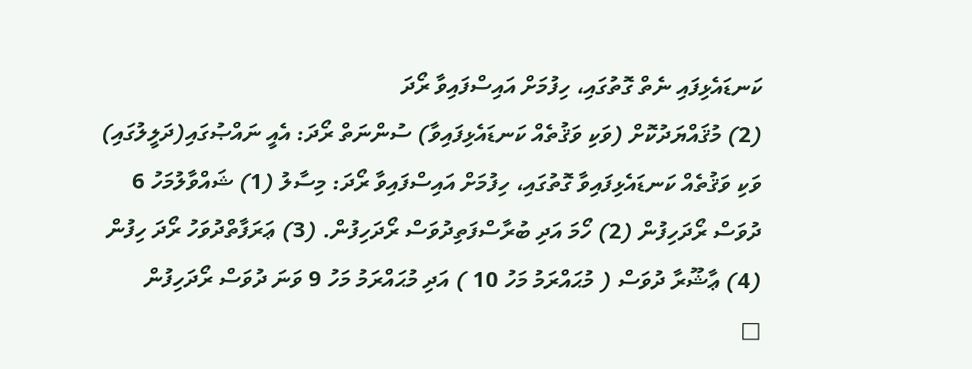ކަނޑައެޅިފައި ނެތް ގޮތުގައި، ހިފުމަށް އައިސްފައިވާ ރޯދަ
(2) މުޤައްޔަދުކޮށް (ވަކި ވަޤުތެއް ކަނޑައެޅިފައިވާ) ސުންނަތް ރޯދަ: އެއީ ނައްޞުގައި(ދަލީލުގައި) ވަކި ވަޤުތެއް ކަނޑައެޅިފައިވާ ގޮތުގައި، ހިފުމަށް އައިސްފައިވާ ރޯދަ: މިސާލު (1) ޝައްވާލުމަހު 6 ދުވަސް ރޯދަހިފުން (2) ހޯމަ އަދި ބުރާސްފަތިދުވަސް ރޯދަހިފުން. (3) ޢަރަފާތްދުވަހު ރޯދަ ހިފުން (4) ޢާޝޫރާ ދުވަސް ( މުޙައްރަމު މަހު 10 ) އަދި މުޙައްރަމު މަހު 9 ވަނަ ދުވަސް ރޯދަހިފުން
□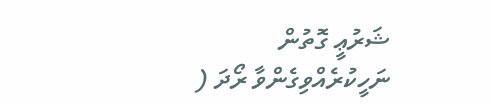ޝަރުޢީ ގޮތުން ނަހީކުރެއްވިގެންވާ ރޯދަ (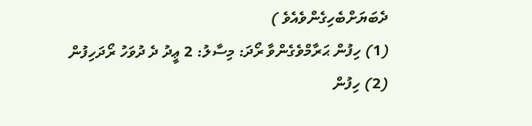ދެބަޔަށްބެހިގެންވެއެވެ )
(1) ހިފުން ޙަރާމްވެގެންވާ ރޯދަ: މިސާލު: 2 ޢީދު ދެ ދުވަހު ރޯދަހިފުން
(2) ހިފުން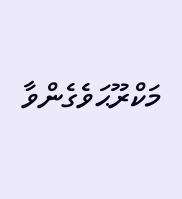މަކްރޫޙަވެގެންވާ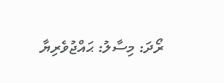ރޯދަ: މިސާލު: ޙައްޖުވެރިޔާ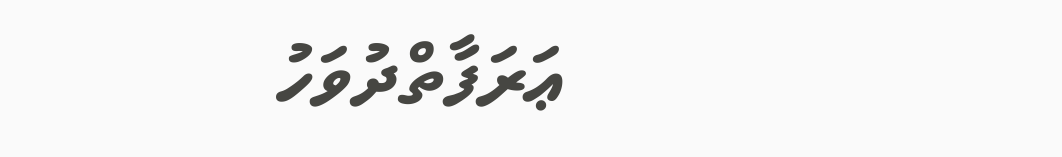ޢަރަފާތްދުވަހު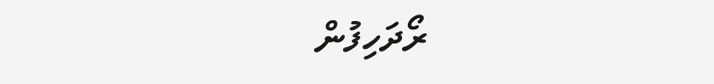ރޯދަހިފުން